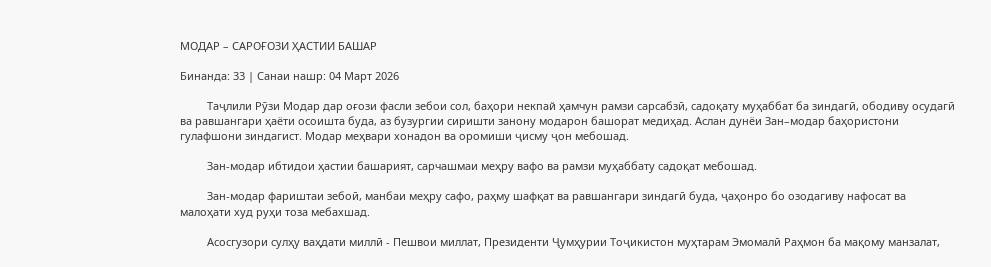МОДАР – САРОҒОЗИ ҲАСТИИ БАШАР

Бинанда: 33 | Санаи нашр: 04 Март 2026

         Таҷлили Рӯзи Модар дар оғози фасли зебои сол, баҳори некпай ҳамчун рамзи сарсабзӣ, садоқату муҳаббат ба зиндагӣ, ободиву осудагӣ ва равшангари ҳаёти осоишта буда, аз бузургии сиришти занону модарон башорат медиҳад. Аслан дунёи Зан–модар баҳористони гулафшони зиндагист. Модар меҳвари хонадон ва оромиши ҷисму ҷон мебошад.

         Зан-модар ибтидои ҳастии башарият, сарчашмаи меҳру вафо ва рамзи муҳаббату садоқат мебошад.

         Зан-модар фариштаи зебоӣ, манбаи меҳру сафо, раҳму шафқат ва равшангари зиндагӣ буда, ҷаҳонро бо озодагиву нафосат ва малоҳати худ руҳи тоза мебахшад.

         Асосгузори сулҳу ваҳдати миллӣ - Пешвои миллат, Президенти Ҷумҳурии Тоҷикистон муҳтарам Эмомалӣ Раҳмон ба мақому манзалат,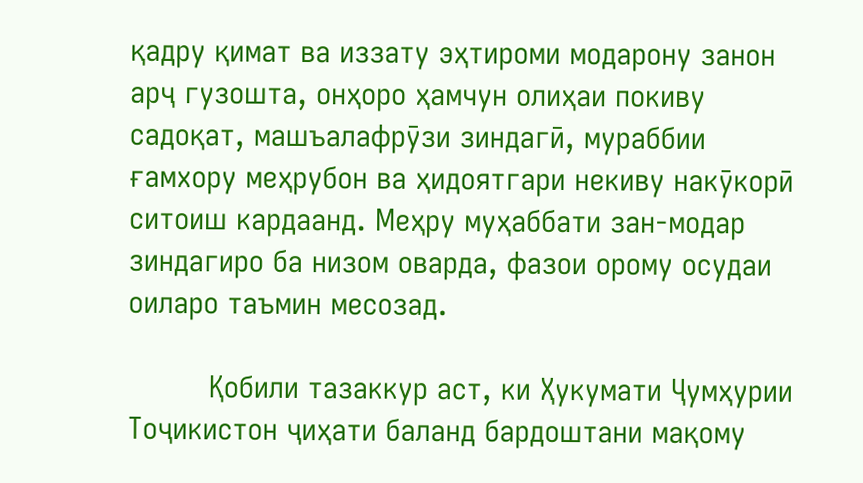қадру қимат ва иззату эҳтироми модарону занон арҷ гузошта, онҳоро ҳамчун олиҳаи покиву садоқат, машъалафрӯзи зиндагӣ, мураббии ғамхору меҳрубон ва ҳидоятгари некиву накӯкорӣ ситоиш кардаанд. Меҳру муҳаббати зан-модар зиндагиро ба низом оварда, фазои орому осудаи оиларо таъмин месозад.

         Қобили тазаккур аст, ки Ҳукумати Ҷумҳурии Тоҷикистон ҷиҳати баланд бардоштани мақому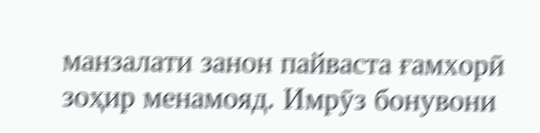манзалати занон пайваста ғамхорӣ зоҳир менамояд. Имрӯз бонувони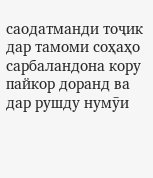саодатманди тоҷик дар тамоми соҳаҳо сарбаландона кору пайкор доранд ва дар рушду нумӯи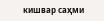кишвар саҳми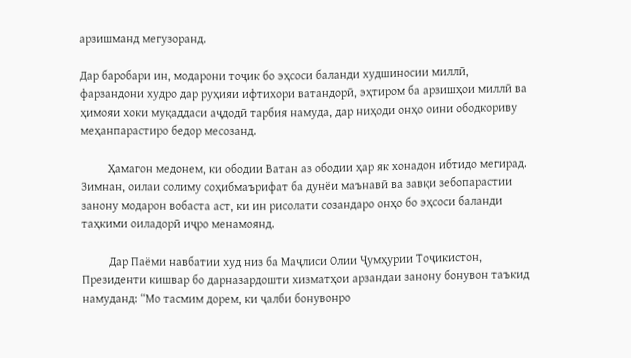арзишманд мегузоранд.

Дар баробари ин, модарони тоҷик бо эҳсоси баланди худшиносии миллӣ, фарзандони худро дар руҳияи ифтихори ватандорӣ, эҳтиром ба арзишҳои миллӣ ва ҳимояи хоки муқаддаси аҷдодӣ тарбия намуда, дар ниҳоди онҳо оини ободкориву меҳанпарастиро бедор месозанд.

         Ҳамагон медонем, ки ободии Ватан аз ободии ҳар як хонадон ибтидо мегирад. Зимнан, оилаи солиму соҳибмаърифат ба дунёи маънавӣ ва завқи зебопарастии занону модарон вобаста аст, ки ин рисолати созандаро онҳо бо эҳсоси баланди таҳкими оиладорӣ иҷро менамоянд.

         Дар Паёми навбатии худ низ ба Маҷлиси Олии Ҷумҳурии Тоҷикистон, Президенти кишвар бо дарназардошти хизматҳои арзандаи занону бонувон таъкид намуданд: “Мо тасмим дорем, ки ҷалби бонувонро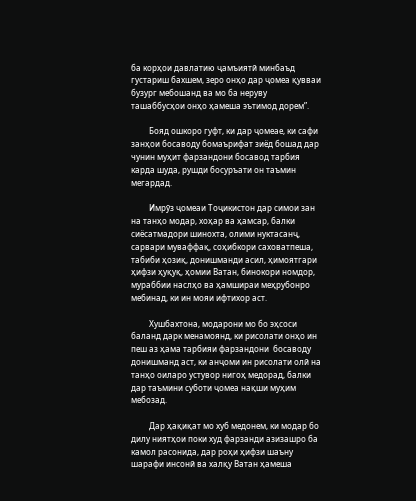ба корҳои давлатию ҷамъиятӣ минбаъд густариш бахшем, зеро онҳо дар ҷомеа қувваи бузург мебошанд ва мо ба неруву ташаббусҳои онҳо ҳамеша эътимод дорем”.

         Бояд ошкоро гуфт, ки дар ҷомеае, ки сафи занҳои босаводу бомаърифат зиёд бошад дар чунин муҳит фарзандони босавод тарбия карда шуда, рушди босуръати он таъмин мегардад.

         Имрӯз ҷомеаи Тоҷикистон дар симои зан на танҳо модар, хоҳар ва ҳамсар, балки сиёсатмадори шинохта, олими нуктасанҷ, сарвари муваффақ, соҳибкори саховатпеша, табиби ҳозиқ, донишманди асил, ҳимоятгари ҳифзи ҳуқуқ, ҳомии Ватан, бинокори номдор, мураббии наслҳо ва ҳамшираи меҳрубонро мебинад, ки ин мояи ифтихор аст.

         Хушбахтона, модарони мо бо эҳсоси баланд дарк менамоянд, ки рисолати онҳо ин пеш аз ҳама тарбияи фарзандони  босаводу донишманд аст, ки анҷоми ин рисолати олӣ на танҳо оиларо устувор нигоҳ медорад, балки дар таъмини суботи ҷомеа нақши муҳим мебозад.

         Дар ҳақиқат мо хуб медонем, ки модар бо дилу ниятҳои поки худ фарзанди азизашро ба камол расонида, дар роҳи ҳифзи шаъну шарафи инсонӣ ва халқу Ватан ҳамеша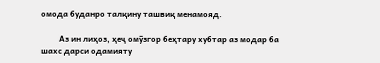омода буданро талқину ташвиқ менамояд.

         Аз ин лиҳоз, ҳеҷ омӯзгор беҳтару хубтар аз модар ба шахс дарси одамияту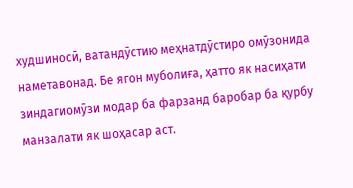худшиносӣ, ватандӯстию меҳнатдӯстиро омӯзонида наметавонад. Бе ягон муболиға, ҳатто як насиҳати зиндагиомӯзи модар ба фарзанд баробар ба қурбу манзалати як шоҳасар аст.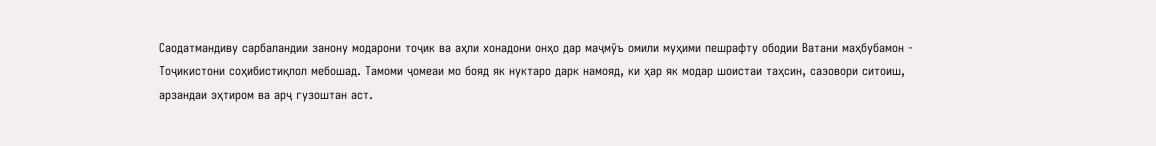Саодатмандиву сарбаландии занону модарони тоҷик ва аҳли хонадони онҳо дар маҷмӯъ омили муҳими пешрафту ободии Ватани маҳбубамон - Тоҷикистони соҳибистиқлол мебошад. Тамоми ҷомеаи мо бояд як нуктаро дарк намояд, ки ҳар як модар шоистаи таҳсин, сазовори ситоиш, арзандаи эҳтиром ва арҷ гузоштан аст.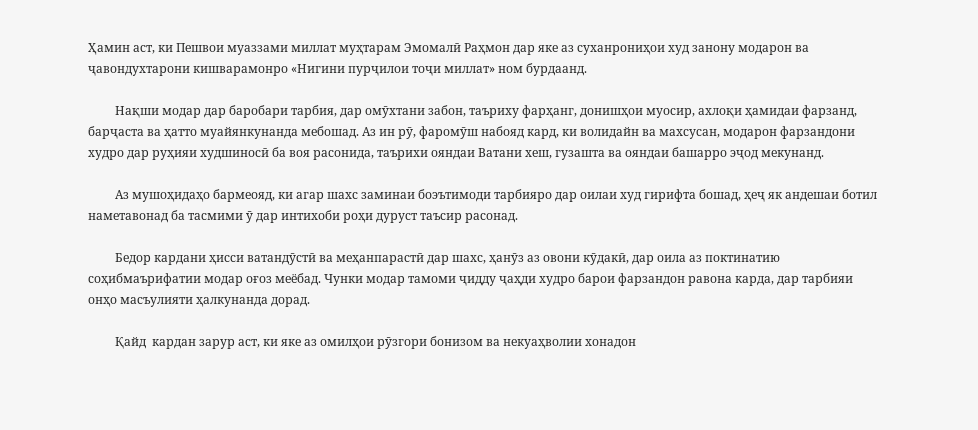Ҳамин аст, ки Пешвои муаззами миллат муҳтарам Эмомалӣ Раҳмон дар яке аз суханрониҳои худ занону модарон ва ҷавондухтарони кишварамонро «Нигини пурҷилои тоҷи миллат» ном бурдаанд.

         Нақши модар дар баробари тарбия, дар омӯхтани забон, таъриху фарҳанг, донишҳои муосир, ахлоқи ҳамидаи фарзанд, барҷаста ва ҳатто муайянкунанда мебошад. Аз ин рӯ, фаромӯш набояд кард, ки волидайн ва махсусан, модарон фарзандони худро дар руҳияи худшиносӣ ба воя расонида, таърихи ояндаи Ватани хеш, гузашта ва ояндаи башарро эҷод мекунанд.

         Аз мушоҳидаҳо бармеояд, ки агар шахс заминаи боэътимоди тарбияро дар оилаи худ гирифта бошад, ҳеҷ як андешаи ботил наметавонад ба тасмими ӯ дар интихоби роҳи дуруст таъсир расонад.

         Бедор кардани ҳисси ватандӯстӣ ва меҳанпарастӣ дар шахс, ҳанӯз аз овони кӯдакӣ, дар оила аз поктинатию соҳибмаърифатии модар оғоз меёбад. Чунки модар тамоми ҷидду ҷаҳди худро барои фарзандон равона карда, дар тарбияи онҳо масъулияти ҳалкунанда дорад.

         Қайд  кардан зарур аст, ки яке аз омилҳои рӯзгори бонизом ва некуаҳволии хонадон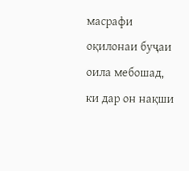масрафи оқилонаи буҷаи оила мебошад, ки дар он нақши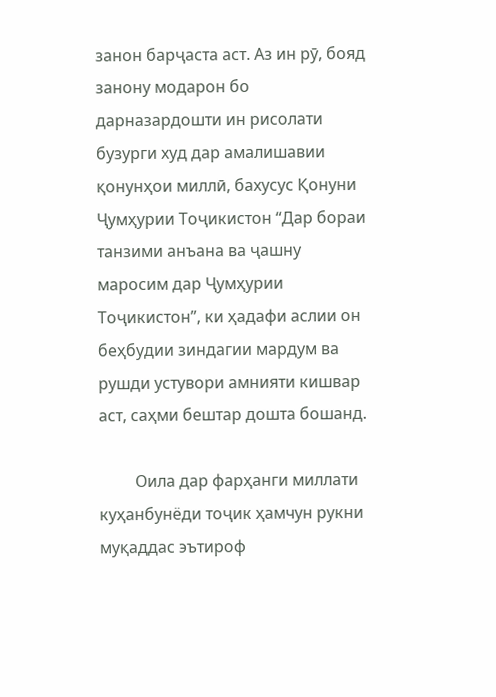занон барҷаста аст. Аз ин рӯ, бояд занону модарон бо дарназардошти ин рисолати бузурги худ дар амалишавии қонунҳои миллӣ, бахусус Қонуни Ҷумҳурии Тоҷикистон “Дар бораи танзими анъана ва ҷашну маросим дар Ҷумҳурии Тоҷикистон”, ки ҳадафи аслии он беҳбудии зиндагии мардум ва рушди устувори амнияти кишвар аст, саҳми бештар дошта бошанд.

         Оила дар фарҳанги миллати куҳанбунёди тоҷик ҳамчун рукни муқаддас эътироф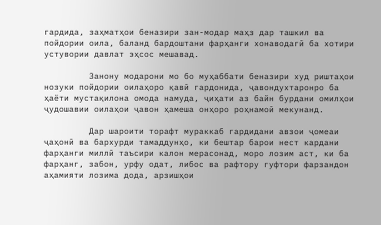гардида, заҳматҳои беназири зан-модар маҳз дар ташкил ва пойдории оила, баланд бардоштани фарҳанги хонаводагӣ ба хотири устувории давлат эҳсос мешавад.

         Занону модарони мо бо муҳаббати беназири худ риштаҳои нозуки пойдории оилаҳоро қавӣ гардонида, ҷавондухтаронро ба ҳаёти мустақилона омода намуда, ҷиҳати аз байн бурдани омилҳои ҷудошавии оилаҳои ҷавон ҳамеша онҳоро роҳнамоӣ мекунанд.

         Дар шароити торафт мураккаб гардидани авзои ҷомеаи ҷаҳонӣ ва бархурди тамаддунҳо, ки бештар барои нест кардани фарҳанги миллӣ таъсири калон мерасонад, моро лозим аст, ки ба фарҳанг, забон, урфу одат, либос ва рафтору гуфтори фарзандон аҳамияти лозима дода, арзишҳои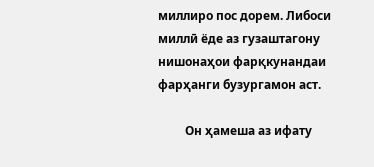миллиро пос дорем. Либоси миллӣ ёде аз гузаштагону нишонаҳои фарқкунандаи фарҳанги бузургамон аст.

         Он ҳамеша аз ифату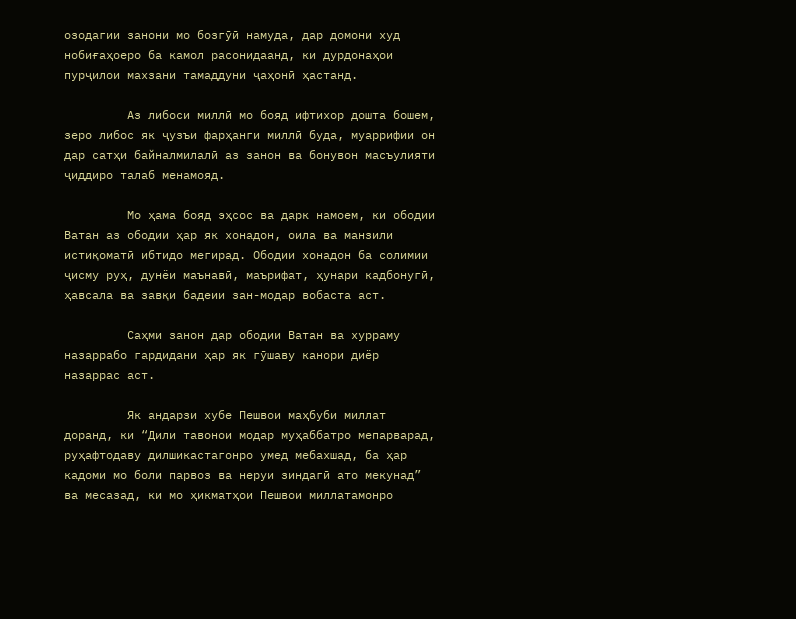озодагии занони мо бозгӯӣ намуда, дар домони худ нобиғаҳоеро ба камол расонидаанд, ки дурдонаҳои пурҷилои махзани тамаддуни ҷаҳонӣ ҳастанд.

         Аз либоси миллӣ мо бояд ифтихор дошта бошем, зеро либос як ҷузъи фарҳанги миллӣ буда, муаррифии он дар сатҳи байналмилалӣ аз занон ва бонувон масъулияти ҷиддиро талаб менамояд.

         Мо ҳама бояд эҳсос ва дарк намоем, ки ободии Ватан аз ободии ҳар як хонадон, оила ва манзили истиқоматӣ ибтидо мегирад. Ободии хонадон ба солимии ҷисму руҳ, дунёи маънавӣ, маърифат, ҳунари кадбонугӣ, ҳавсала ва завқи бадеии зан-модар вобаста аст.

         Саҳми занон дар ободии Ватан ва хурраму назаррабо гардидани ҳар як гӯшаву канори диёр назаррас аст.

         Як андарзи хубе Пешвои маҳбуби миллат доранд, ки “Дили тавонои модар муҳаббатро мепарварад, руҳафтодаву дилшикастагонро умед мебахшад, ба ҳар кадоми мо боли парвоз ва неруи зиндагӣ ато мекунад” ва месазад, ки мо ҳикматҳои Пешвои миллатамонро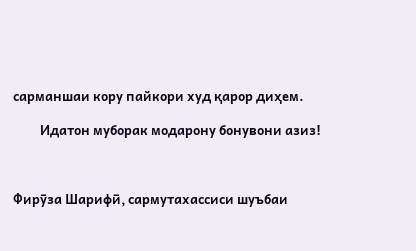сарманшаи кору пайкори худ қарор диҳем.

         Идатон муборак модарону бонувони азиз!



Фирӯза Шарифӣ, сармутахассиси шуъбаи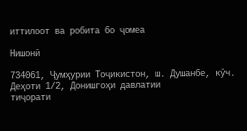иттилоот ва робита бо ҷомеа

Нишонӣ

734061, Ҷумҳурии Тоҷикистон, ш. Душанбе, кӯч. Деҳоти 1/2, Донишгоҳи давлатии
тиҷорати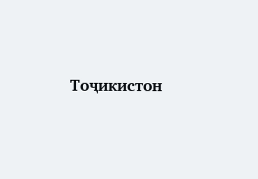Тоҷикистон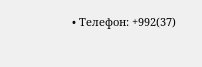• Телефон: +992(37)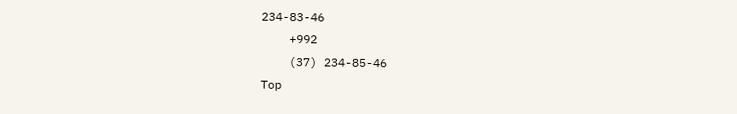234-83-46
    +992
    (37) 234-85-46
Top